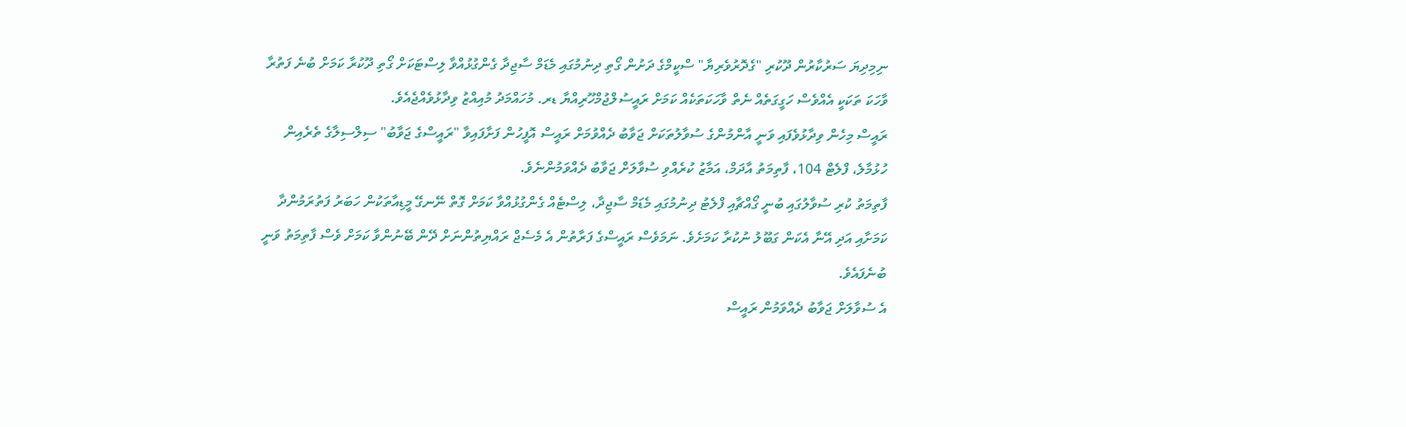ނިމިދިޔަ ސަރުކާރުން ދޫކުރި "ގެދޮރުވެރިޔާ" ސްކީމްގެ ދަށުން ގޯތި ދިނުމުގައި މެޑަމް ސާޖިދާ ގެންގުޅުއްވާ ލިސްޓަކަށް ގޯތި ދޫކުރާ ކަމަށް ބުނެ ފަތުރާ ވާހަކަ ތަކަކީ އެއްވެސް ހަގީގަތެއް ނެތް ވާހަކަތަކެއް ކަމަށް ރައީސުލްޖުމްހޫރިއްޔާ ޑރ. މުހައްމަދު މުއިއްޒު ވިދާޅުވެއްޖެއެވެ.
ރައީސް މިހެން ވިދާޅުވެފައި ވަނީ އާންމުންގެ ސުވާލުތަކަށް ޖަވާބު ދެއްވުމަށް ރައީސް އޮފީހުން ފަށާފައިވާ "ރައީސްގެ ޖަވާބު" ސިލްސިލާގެ ތެރެއިން ހުޅުމާލެ، ފްލެޓް 104، ފާތިމަތު އާދަމް، އަމާޒު ކުރެއްވި ސުވާލަށް ޖަވާބު ދެއްވަމުންނެވެ.
ފާތިމަތު ކުރި ސުވާލުގައި ބުނީ ގޯއްޗާއި ފްލެޓު ދިނުމުގައި މެޑަމް ސާޖިދާ، ލިސްޓެއް ގެންގުޅުއްވާ ކަމަށް ގޮތް ނޭނގޭ މީޑިއާތަކުން ހަބަރު ފަތުރަމުންދާ ކަމަށާއި އަދި އޭނާ އެކަން ގަބޫލު ނުކުރާ ކަމަށެވެ. ނަމަވެސް ރައީސްގެ ފަރާތުން އެ މެސެޖް ރައްޔިތުންނަށް ދޭން ބޭނުންވާ ކަމަށް ވެސް ފާތިމަތު ވަނީ ބުނެފައެވެ.
އެ ސުވާލަށް ޖަވާބު ދެއްވަމުން ރައީސް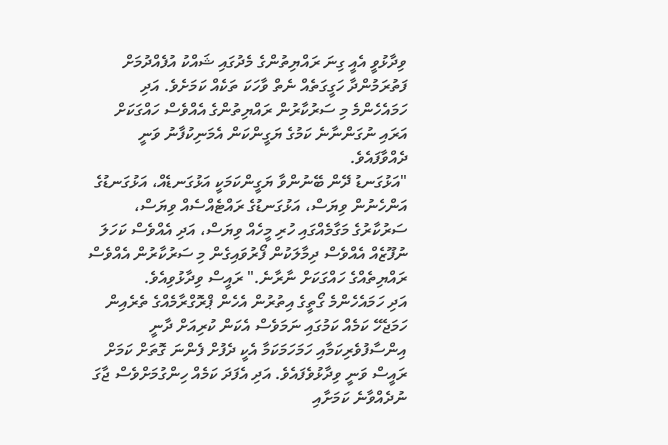ވިދާޅުވީ އެއީ ގިނަ ރައްޔިތުންގެ މެދުގައި ޝައްކު އުފެއްދުމަށް ފަތުރަމުންދާ ހަގީގަތެއް ނެތް ވާހަކަ ތަކެއް ކަމަށެވެ. އަދި ހަމައެހެންމެ މި ސަރުކާރުން ރައްޔިތުންގެ އެއްވެސް ހައްގަކަށް އަރައި ނުގަންނާނެ ކަމުގެ ޔަގީންކަން އެމަނިކުފާނު ވަނީ ދެއްވާފައެވެ.
"އަޅުގަނޑު ދޭން ބޭނުންވާ ޔަގީންކަމަކީ އަޅުގަނޑެއް، އަޅުގަނޑުގެ އަންހެނުން ވިޔަސް، އަޅުގަނޑުގެ ރައްޓެއްސެއް ވިޔަސް، ސަރުކާރުގެ މަގާމެއްގައި ހުރި މީހެއް ވިޔަސް، އަދި އެއްވެސް ކަހަލަ ނުފޫޒެއް އެއްވެސް ދިމާލަކުން ފޯރުވައިގެން މި ސަރުކާރުން އެއްވެސް ރައްޔިތެއްގެ ހައްގަކަށް ނާރާނެ." ރައީސް ވިދާޅުވިއެވެ.
އަދި ހަމައެހެންމެ ގޯތީގެ އިތުރުން އެހެން ޕްރޮގްރާމެއްގެ ތެރެއިން ހަމަޖެހޭ ކަމެއް ކަމުގައި ނަމަވެސް އެކަން ކުރިއަށް ދާނީ އިންސާފުވެރިކަމާއި ހަމަހަމަކަމާ އެކީ ދެފުށް ފެންނަ ގޮތަށް ކަމަށް ރައީސް ވަނީ ވިދާޅުވެފައެވެ. އަދި އެފަދަ ކަމެއް ހިންގުމަށްވެސް ޖާގަ ނުދެއްވާނެ ކަމަށާއި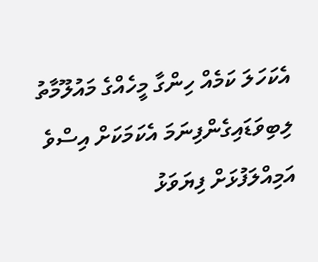އެކަހަލަ ކަމެއް ހިންގާ މީހެއްގެ މައުލޫމާތު ލިބިވަޑައިގެންފިނަމަ އެކަމަކަށް އިސްވެ އަމިއްލަފުޅަށް ފިޔަވަޅު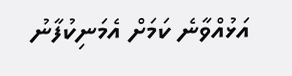އަޅުއްވާނެ ކަމަށް އެމަނިކުފާނު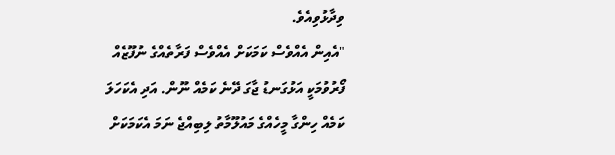ވިދާޅުވިއެވެ.
"އެއިން އެއްވެސް ކަމަކަށް އެއްވެސް ފަރާތެއްގެ ނުފޫޒެއް ފޯރުވުމަކީ އަޅުގަނޑު ޖާގަ ދޭނެ ކަމެއް ނޫން. އަދި އެކަހަލަ ކަމެއް ހިންގާ މީހެއްގެ މައުލޫމާތު ލިބިއްޖެ ނަމަ އެކަމަކަށް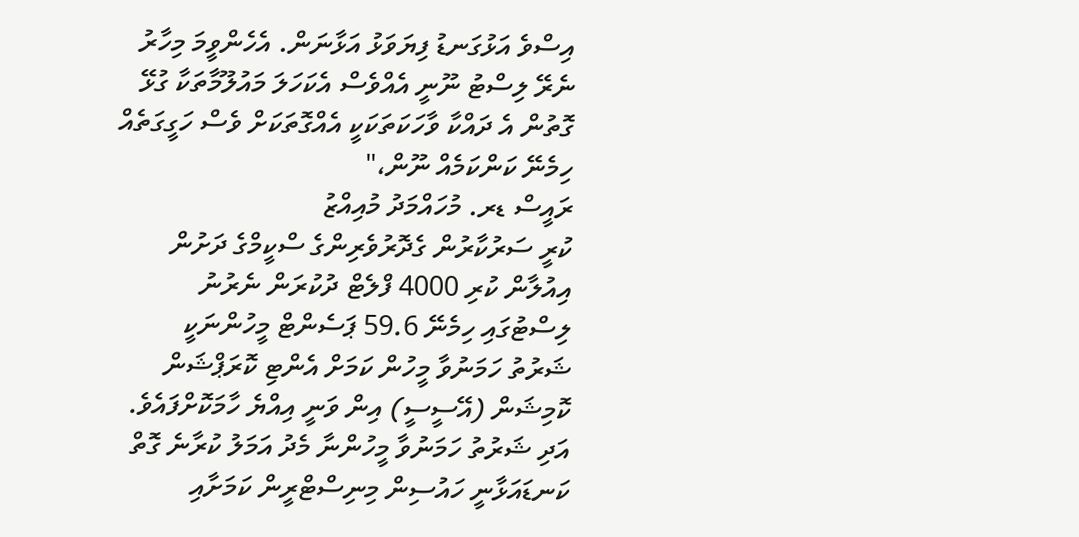އިސްވެ އަޅުގަނޑު ފިޔަވަޅު އަޅާނަން. އެހެންވީމަ މިހާރު ނެރޭ ލިސްޓު ނޫނީ އެއްވެސް އެކަހަލަ މައުލޫމާތަކާ ގުޅޭ ގޮތުން އެ ދައްކާ ވާހަކަތަކަކީ އެއްގޮތަކަށް ވެސް ހަގީގަތެއް ހިމެނޭ ކަންކަމެއް ނޫން،"
ރައީސް ޑރ. މުހައްމަދު މުއިއްޒު
ކުރީ ސަރުކާރުން ގެދޮރުވެރިންގެ ސްކީމްގެ ދަށުން އިއުލާން ކުރި 4000 ފްލެޓް ދުކުރަން ނެރުނު ލިސްޓުގައި ހިމެނޭ 59.6 ޕަސެންޓް މީހުންނަކީ ޝަރުތު ހަމަނުވާ މީހުން ކަމަށް އެންޓި ކޮރަޕްޝަން ކޮމިޝަން (އޭސީސީ) އިން ވަނީ އިއްޔެ ހާމަކޮށްފައެވެ. އަދި ޝަރުތު ހަމަނުވާ މީހުންނާ މެދު އަމަލު ކުރާނެ ގޮތް ކަނޑައަޅާނީ ހައުސިން މިނިސްޓްރީން ކަމަށާއި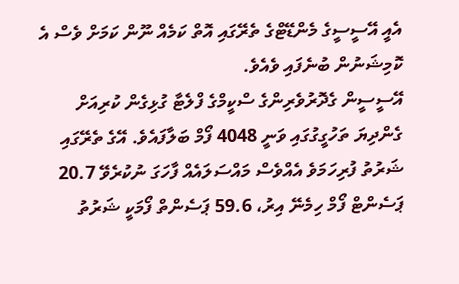އެއީ އޭސީސީގެ މެންޑޭޓްގެ ތެރޭގައި އޮތް ކަމެއް ނޫން ކަމަށް ވެސް އެ ކޮމިޝަނުން ބުނެފައި ވެއެވެ.
އޭސީސީން ގެދޮރުވެރިންގެ ސްކީމްގެ ފްލެޓާ ގުޅިގެން ކުރިއަށް ގެންދިޔަ ތަހުގީގުގައި ވަނީ 4048 ފޯމް ބަލާފައެވެ. އޭގެ ތެރޭގައި ޝަރުތު ފުރިހަމަވެ އެއްވެސް މައްސަލައެއް ފާހަގަ ނުކުރެވޭ 20.7 ޕަސެންޓް ފޯމް ހިމެނޭ އިރު، 59.6 ޕަސެންތް ފޯމަކީ ޝަރުތު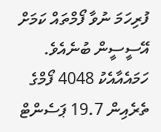ފުރިހަމަ ނުވާ ފޯމްތައް ކަމަށް އޭސީސީން ބުނެއެވެ. ހަމައެއާއެކު 4048 ފޯމްގެ ތެރެއިން 19.7 ޕަސެންޓް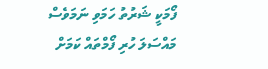ފޯމަކީ ޝަރުތު ހަމަވި ނަމަވެސް މައްސަލަ ހުރި ފޯމްތައް ކަމަށް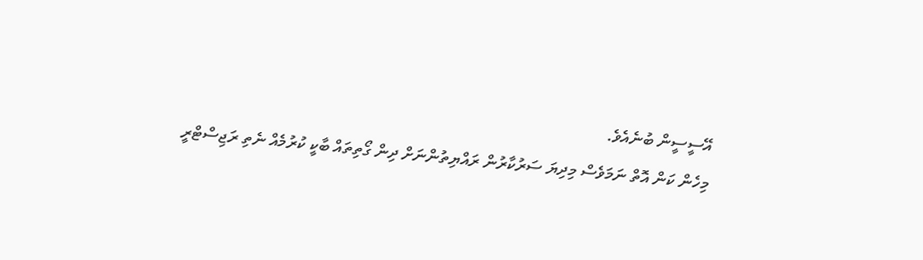އޭސީސީން ބުނެއެވެ.
މިހެން ކަން އޮތް ނަމަވެސް މިދިޔަ ސަރުކާރުން ރައްޔިތުންނަށް ދިން ގޯތިތައް ބާކީ ކުރުމެއް ނެތި ރަޖިސްޓްރީ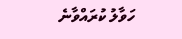ހަވާލު ކުރައްވާނެ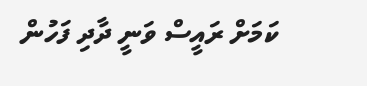ކަމަށް ރައީސް ވަނީ ދާދި ފަހުން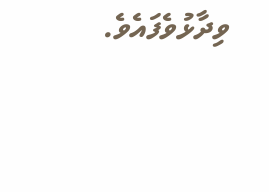ވިދާޅުވެފައެވެ.